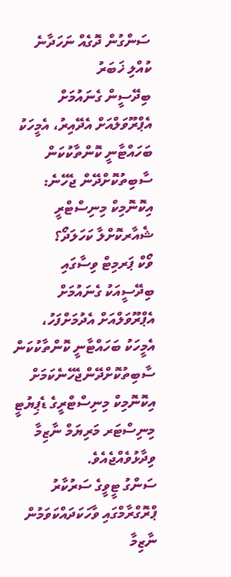ސަންގުން ދޮގެއް ނަހަދާނެ
ކުއްލި ޚަބަރު
ބިދޭސީން ގެނައުމަށް އެޕްރޫވަލްއަށް އެދޭއިރު، އެމީހަކު ބަހައްޓާނީ ކޮންތާކުކަން ސާބިތުކޮށްދޭން ޖެހޭނެ: އިކޮނޮމިކް މިނިސްޓްރީ
ޝެއާރކޮށްލާ ކަހަލަދޯ؟
ވޯކް ޕަރމިޓް ވިސާގައި ބިދޭސީއަކު ގެނައުމަށް އެޕްރޫވަލްއަށް އެދުމަށްފަހު، އެމީހަކު ބަހައްޓާނީ ކޮންތާކުކަން ސާބިތުކޮށްދޭންޖެހޭނެކަމަށް އިކޮނޮމިކް މިނިސްޓްރީގެ ޑެޕިޔުޓީ މިނިސްޓަރ މަރިޔަމް ނާޒިމާ ވިދާޅުވެއްޖެއެވެ.
ސަންގު ޓީވީގެ ސަރުކާރު ޕްރޮގްރާމްގައި ވާހަކަދައްކަވަމުން ނާޒިމާ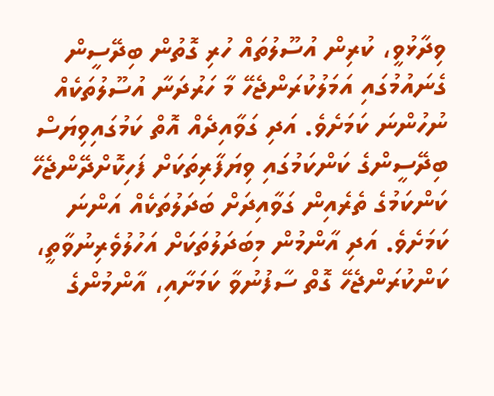ވިދާޅުވީ، ކުރިން އުސޫލުތައް ހުރި ގޮތުން ބިދޭސީން ގެނައުމުގައި އަމަލުކުރަންޖެހޭ މާ ހަރުދަނާ އުސޫލުތަކެއް ނުހުންނަ ކަމަށެވެ. އަދި ގަވާއިދެއް އޮތް ކަމުގައިވިޔަސް ބިދޭސީންގެ ކަންކަމުގައި ވިޔަފާރިތަކަށް ފަހިކޮށްދޭންޖެހޭ ކަންކަމުގެ ތެރެއިން ގަވާއިދަށް ބަދަލުތަކެއް އަންނަ ކަމަށެވެ. އަދި އާންމުން މިބަދަލުތަކަށް އަހުލުވެރިނުވާތީ، ކަންކުރަންޖެހޭ ގޮތް ސާފުނުވާ ކަމަށާއި، އާންމުންގެ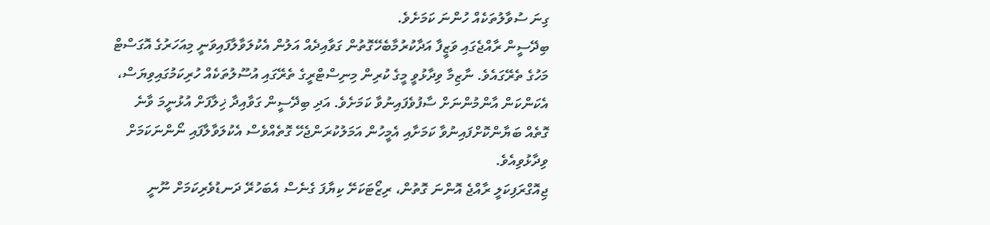ގިނަ ސުވާލުތަކެއް ހުންނަ ކަމަށެވެ.
ބިދޭސީން ރާއްޖެގައި ވަޒީފާ އަދާކުރުމާބެހޭގޮތުން ގަވާއިދެއް އަލުން އެކުލަވާލާފައިވަނީ މިއަހަރުގެ އޮގަސްޓް މަހުގެ ތެރޭގައެވެ. ނާޒިމާ ވިދާޅުވީ މީގެ ކުރިން މިނިސްޓްރީގެ ތެރޭގައި އުސޫލުތަކެއް ހުރިކަމުގައިވިޔަސް، އެކަންކަން އާންމުންނަށް ސާފުވެފައިނުވާ ކަމަށެވެ. އަދި ބިދޭސީން ގަވާއިދާ ޚިލާފަށް އުޅުނީމަ ވާނެ ގޮތެއް ބަޔާންކޮށްފައިނުވާ ކަމަށާއި އެމީހުން އަމަލުކުރަންޖެހޭ ގޮތެއްވެސް އެކުލަވާލާފައި ނޯންނަކަމަށް ވިދާޅުވިއެވެ.
ޖިއޮގްރަފިކަލީ ރާއްޖެ އޮންނަ ގޮތުން، ރިޒޯޓަކަށޭ ކިޔާފަ ގެނެސް އެބަހުރޭ ދަނޑުވެރިކަމަށް ނޫނީ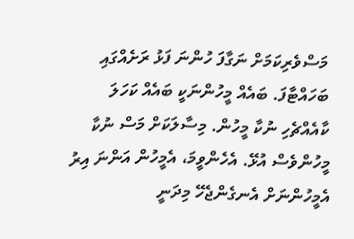މަސްވެރިކަމަށް ނަގާފަ ހުންނަ ފަޅު ރަށެއްގައި ބަހައްޓާފަ. ބައެއް މީހުންނަކީ ބައެއް ކަހަލަ ކާއެއްޗެހި ނުކާ މީހުން. މިސާލަކަށް މަސް ނުކާ މީހުންވެސް އުޅޭ. އެހެންވީމަ، އެމީހުން އަންނަ އިރު އެމީހުންނަށް އެނގެންޖެހޭ މިދަނީ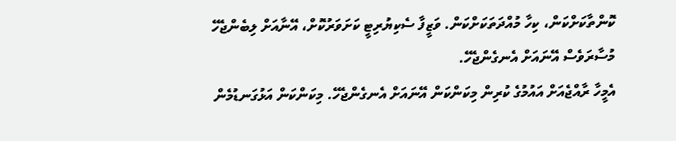ކޮންތާކަށްކަން، ކިހާ މުއްދަތަކަށްކަން. ވަޒީފާ ސެކިޔުރިޓީ ކަށަވަރުކޮށް، އޭނާއަށް ލިބެންޖެހޭ މުސާރަވެސް އޭނައަށް އެނގެންޖެހޭ.
އެމީހާ ރާއްޖެއަށް އައުމުގެ ކުރިން މިކަންކަން އޭނައަށް އެނގެންޖެހޭ. މިކަންކަން އަޅުގަނޑުމެން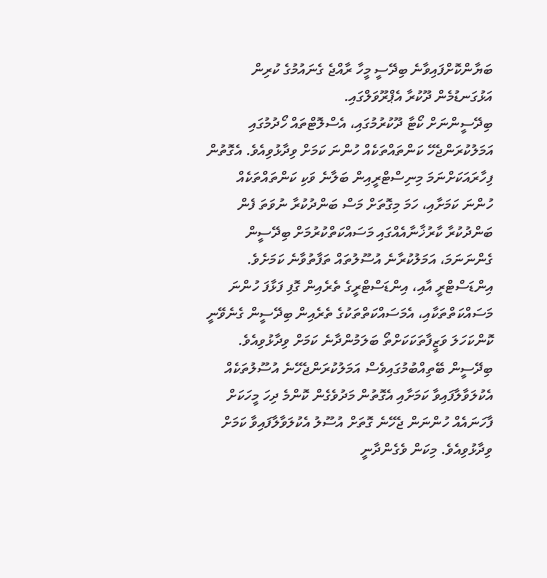ބަޔާންކޮށްފައިވާނެ ބިދޭސީ މީހާ ރާއްޖެ ގެނައުމުގެ ކުރިން އަޅުގަނޑުމެން ދޫކުރާ އެޕްރޫވަލްގައި.
ބިދޭސީންނަށް ކޯޓާ ދޫކުރުމުގައި، އެސްލޮޓްތައް ހޯދުމުގައި އަމަލުކުރަންޖެހޭ ކަންތައްތަކެއް ހުންނަ ކަމަށް ވިދާޅުވިއެވެ. އެގޮތުން ފިހާރައަކަށްނަމަ މިނިސްޓްރީއިން ބަލާނެ ވަކި ކަންތައްތަކެއް ހުންނަ ކަމަށާއި، ހަމަ މިގޮތަށް މަސް ބަންދުކުރާ ނުވަތަ ފެން ބަންދުކުރާ ކާރުޚާނާއެއްގައި މަސައްކަތްކުރުމަށް ބިދޭސީން ގެންނަނަމަ، އަމަލުކުރާނެ އުސޫލުތައް ތަފާތުވާނެ ކަމަށެވެ. އިންޑަސްޓްރީ އާއި، އިންޑަސްޓްރީގެ ތެރެއިން ގޮފި ފަޅާފަ ހުންނަ މަސައްކަތްތަކާއި، އެމަސައްކަތްތަކުގެ ތެރެއިން ބިދޭސީން ގެނެވޭނީ ކޮންކަހަލަ ވަޒީފާތަކަކަށްތޯ ބަލަމުންދާނެ ކަމަށް ވިދާޅުވިއެވެ.
ބިދޭސީން ބޭތިއްބުމުގައިވެސް އަމަލުކުރަންޖެހޭނެ އުސޫލުތަކެއް އެކުލަވާލާފައިވާ ކަމަށާއި އެގޮތުން މަދުވެގެން ކޮންމެ ދިހަ މީހަކަށް ފާހަނައެއް ހުންނަން ޖެހޭނެ ގޮތަށް އުސޫލު އެކުލަވާލާފައިވާ ކަމަށް ވިދާޅުވިއެވެ. މިކަން ވެގެންދާނީ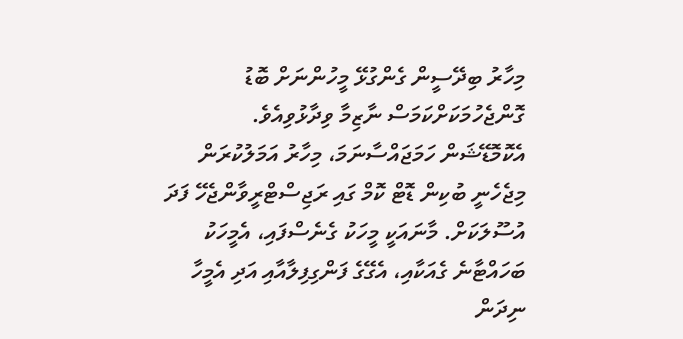މިހާރު ބިދޭސީން ގެންގުޅޭ މީހުންނަށް ބޮޑު ގޮންޖެހުމަކަށްކަމަސް ނާޒިމާ ވިދާޅުވިއެވެ.
އެކޮމޮޑޭޝަން ހަމަޖައްސާނަމަ، މިހާރު އަމަލުކުރަން މިޖެހެނީ ބުކިން ޑޮޓް ކޮމް ގައި ރަޖިސްޓްރީވާންޖެހޭ ފަދަ އުސޫލަކަށް. މާނައަކީ މީހަކު ގެނެސްފައި، އެމީހަކު ބަހައްޓާނެ ގެއަކާއި، އެގޭގެ ފަންގިފިލާއާއި އަދި އެމީހާ ނިދަން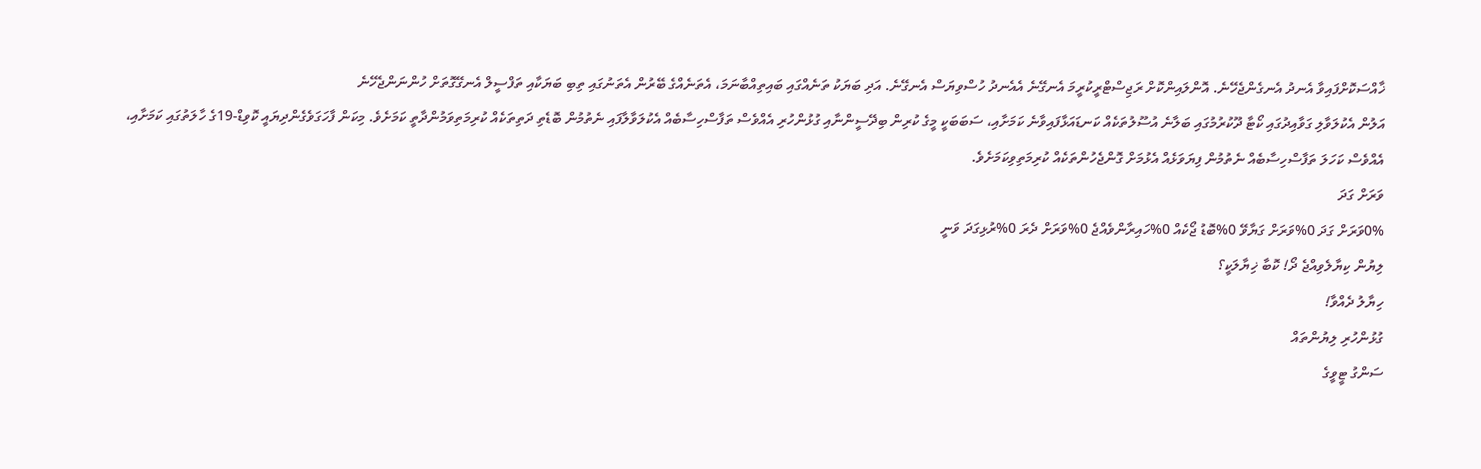ޚާއްސަކޮށްފައިވާ އެނދު އެނގެންޖެހޭނެ. އޮންލައިންކޮށް ރަޖިސްޓްރީކުރީމަ އެނގޭނެ އެއެނދު ހުސްވިޔަސް އެނގޭނެ. އަދި ބަޔަކު ތަނެއްގައި ބައިތިއްބާނަމަ، އެތަނެއްގެ ބޭރުން އެތަނުގައި ތިބި ބަޔަކާއި ތަފްސީލް އެނގޭގޮތަށް ހުންނަންޖެހޭނެ
އަލުން އެކުލަވާލި ގަވާއިދުގައި ކޯޓާ ދޫކުރުމުގައި ބަލާނެ އުސޫލުތަކެއް ކަނޑައަޅާފައިވާނެ ކަމަށާއި، ސަބަބަކީ މީގެ ކުރިން ބިދޭސީންނާއި ގުޅުންހުރި އެއްވެސް ތަފާސްހިސާބެއް އެކުލަވާލާފައި ނެތުމުން ބޮޑެތި ދަތިތަކެއް ކުރިމަތިވަމުންދާތީ ކަމަށެވެ. މިކަން ފާހަގަވެގެންދިޔައީ ކޮވިޑް-19ގެ ހާލަތުގައި ކަމަށާއި، އެއްވެސް ކަހަލަ ތަފާސްހިސާބެއް ނެތުމުން ފިޔަވަޅެއް އެޅުމަށް ގޮންޖެހުންތަކެއް ކުރިމަތިވިކަމަށެވެ.
ވަރަށް ގަދަ
0%ވަރަށް ގަދަ 0%ވަރަށް ގަޔާވޭ 0%ބޮޑު ޖޯކެއް 0%ހައިރާންވެއްޖެ 0%ވަރަށް ދެރަ 0%ރުޅިގަދަ ވަނީ
ލިޔުން ކިޔާލެވިއްޖެ ދޯ! ކޮބާ ޚިޔާލަކީ؟
ހިޔާލު ދެއްވާ!
ގުޅުންހުރި ލިޔުންތައް
ސަންގު ޓީވީގެ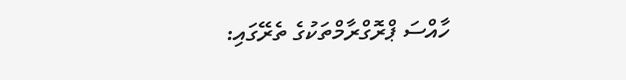ހާއްސަ ޕްރޮގްރާމްތަކުގެ ތެރޭގައި: